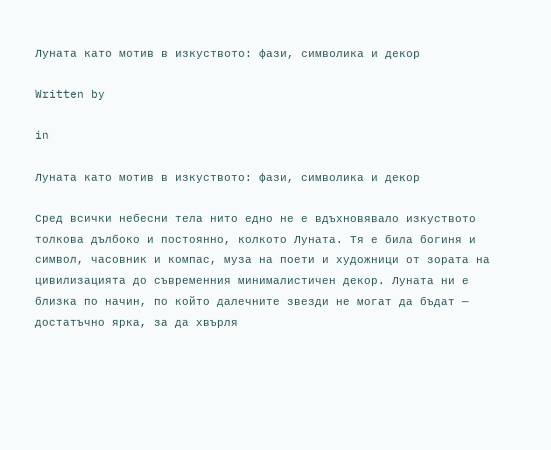Луната като мотив в изкуството: фази, символика и декор

Written by

in

Луната като мотив в изкуството: фази, символика и декор

Сред всички небесни тела нито едно не е вдъхновявало изкуството толкова дълбоко и постоянно, колкото Луната. Тя е била богиня и символ, часовник и компас, муза на поети и художници от зората на цивилизацията до съвременния минималистичен декор. Луната ни е близка по начин, по който далечните звезди не могат да бъдат — достатъчно ярка, за да хвърля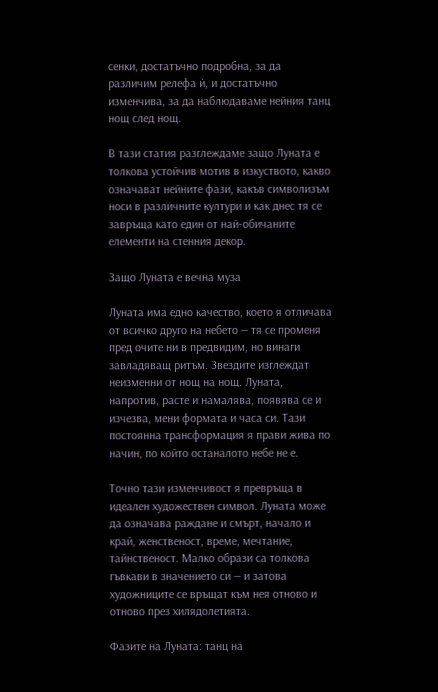сенки, достатъчно подробна, за да различим релефа ѝ, и достатъчно изменчива, за да наблюдаваме нейния танц нощ след нощ.

В тази статия разглеждаме защо Луната е толкова устойчив мотив в изкуството, какво означават нейните фази, какъв символизъм носи в различните култури и как днес тя се завръща като един от най-обичаните елементи на стенния декор.

Защо Луната е вечна муза

Луната има едно качество, което я отличава от всичко друго на небето — тя се променя пред очите ни в предвидим, но винаги завладяващ ритъм. Звездите изглеждат неизменни от нощ на нощ. Луната, напротив, расте и намалява, появява се и изчезва, мени формата и часа си. Тази постоянна трансформация я прави жива по начин, по който останалото небе не е.

Точно тази изменчивост я превръща в идеален художествен символ. Луната може да означава раждане и смърт, начало и край, женственост, време, мечтание, тайнственост. Малко образи са толкова гъвкави в значението си — и затова художниците се връщат към нея отново и отново през хилядолетията.

Фазите на Луната: танц на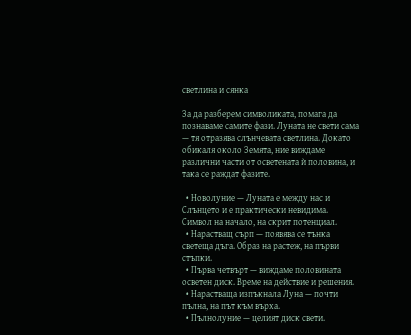светлина и сянка

За да разберем символиката, помага да познаваме самите фази. Луната не свети сама — тя отразява слънчевата светлина. Докато обикаля около Земята, ние виждаме различни части от осветената ѝ половина, и така се раждат фазите.

  • Новолуние — Луната е между нас и Слънцето и е практически невидима. Символ на начало, на скрит потенциал.
  • Нарастващ сърп — появява се тънка светеща дъга. Образ на растеж, на първи стъпки.
  • Първа четвърт — виждаме половината осветен диск. Време на действие и решения.
  • Нарастваща изпъкнала Луна — почти пълна, на път към върха.
  • Пълнолуние — целият диск свети.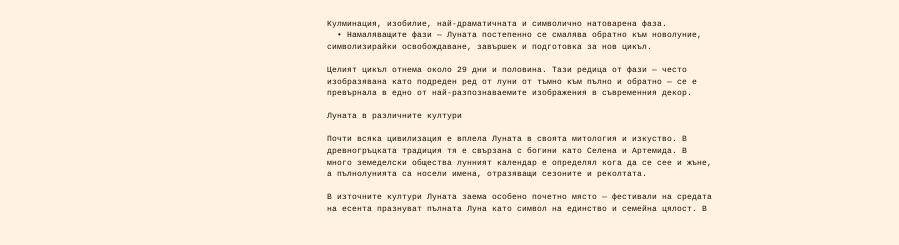Кулминация, изобилие, най-драматичната и символично натоварена фаза.
  • Намаляващите фази — Луната постепенно се смалява обратно към новолуние, символизирайки освобождаване, завършек и подготовка за нов цикъл.

Целият цикъл отнема около 29 дни и половина. Тази редица от фази — често изобразявана като подреден ред от луни от тъмно към пълно и обратно — се е превърнала в едно от най-разпознаваемите изображения в съвременния декор.

Луната в различните култури

Почти всяка цивилизация е вплела Луната в своята митология и изкуство. В древногръцката традиция тя е свързана с богини като Селена и Артемида. В много земеделски общества лунният календар е определял кога да се сее и жъне, а пълнолунията са носели имена, отразяващи сезоните и реколтата.

В източните култури Луната заема особено почетно място — фестивали на средата на есента празнуват пълната Луна като символ на единство и семейна цялост. В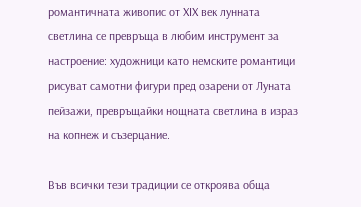романтичната живопис от ХІХ век лунната светлина се превръща в любим инструмент за настроение: художници като немските романтици рисуват самотни фигури пред озарени от Луната пейзажи, превръщайки нощната светлина в израз на копнеж и съзерцание.

Във всички тези традиции се откроява обща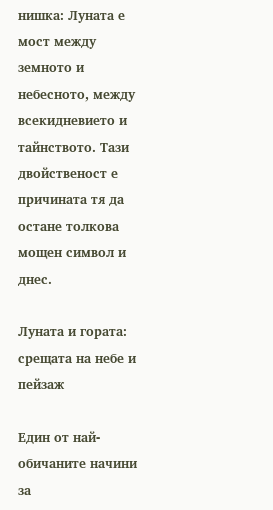нишка: Луната е мост между земното и небесното, между всекидневието и тайнството. Тази двойственост е причината тя да остане толкова мощен символ и днес.

Луната и гората: срещата на небе и пейзаж

Един от най-обичаните начини за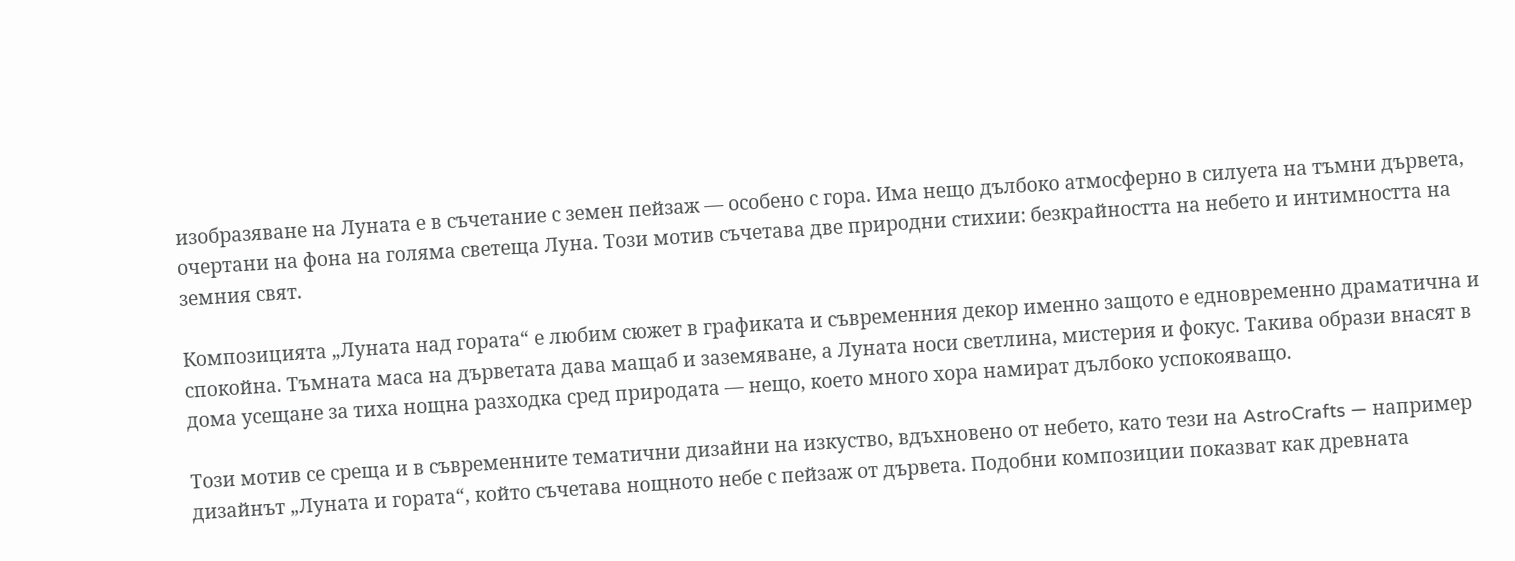изобразяване на Луната е в съчетание с земен пейзаж — особено с гора. Има нещо дълбоко атмосферно в силуета на тъмни дървета, очертани на фона на голяма светеща Луна. Този мотив съчетава две природни стихии: безкрайността на небето и интимността на земния свят.

Композицията „Луната над гората“ е любим сюжет в графиката и съвременния декор именно защото е едновременно драматична и спокойна. Тъмната маса на дърветата дава мащаб и заземяване, а Луната носи светлина, мистерия и фокус. Такива образи внасят в дома усещане за тиха нощна разходка сред природата — нещо, което много хора намират дълбоко успокояващо.

Този мотив се среща и в съвременните тематични дизайни на изкуство, вдъхновено от небето, като тези на AstroCrafts — например дизайнът „Луната и гората“, който съчетава нощното небе с пейзаж от дървета. Подобни композиции показват как древната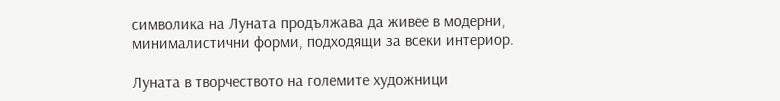символика на Луната продължава да живее в модерни, минималистични форми, подходящи за всеки интериор.

Луната в творчеството на големите художници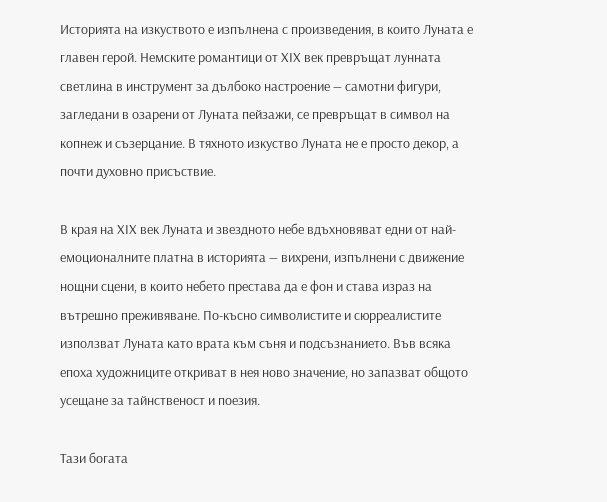Историята на изкуството е изпълнена с произведения, в които Луната е главен герой. Немските романтици от ХІХ век превръщат лунната светлина в инструмент за дълбоко настроение — самотни фигури, загледани в озарени от Луната пейзажи, се превръщат в символ на копнеж и съзерцание. В тяхното изкуство Луната не е просто декор, а почти духовно присъствие.

В края на ХІХ век Луната и звездното небе вдъхновяват едни от най-емоционалните платна в историята — вихрени, изпълнени с движение нощни сцени, в които небето престава да е фон и става израз на вътрешно преживяване. По-късно символистите и сюрреалистите използват Луната като врата към съня и подсъзнанието. Във всяка епоха художниците откриват в нея ново значение, но запазват общото усещане за тайнственост и поезия.

Тази богата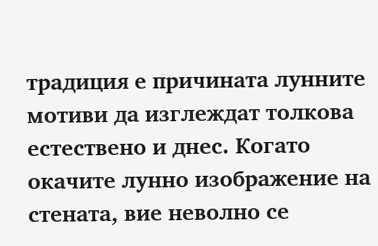традиция е причината лунните мотиви да изглеждат толкова естествено и днес. Когато окачите лунно изображение на стената, вие неволно се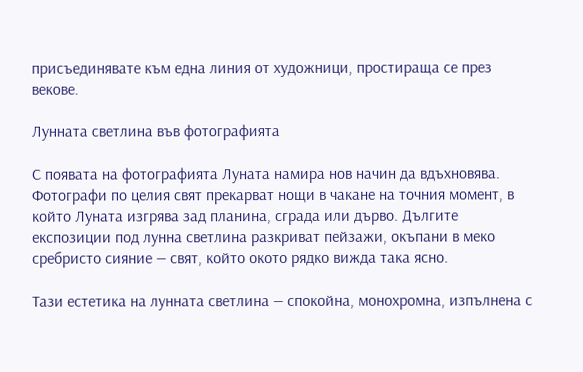присъединявате към една линия от художници, простираща се през векове.

Лунната светлина във фотографията

С появата на фотографията Луната намира нов начин да вдъхновява. Фотографи по целия свят прекарват нощи в чакане на точния момент, в който Луната изгрява зад планина, сграда или дърво. Дългите експозиции под лунна светлина разкриват пейзажи, окъпани в меко сребристо сияние — свят, който окото рядко вижда така ясно.

Тази естетика на лунната светлина — спокойна, монохромна, изпълнена с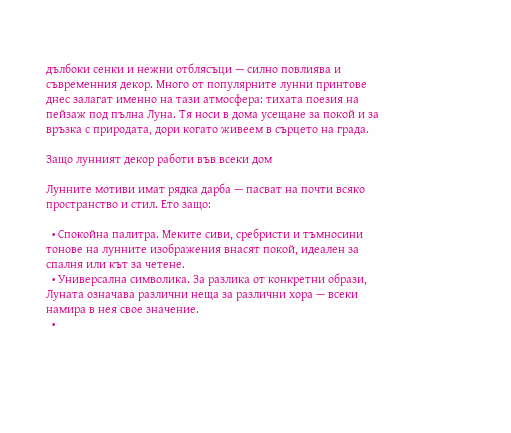дълбоки сенки и нежни отблясъци — силно повлиява и съвременния декор. Много от популярните лунни принтове днес залагат именно на тази атмосфера: тихата поезия на пейзаж под пълна Луна. Тя носи в дома усещане за покой и за връзка с природата, дори когато живеем в сърцето на града.

Защо лунният декор работи във всеки дом

Лунните мотиви имат рядка дарба — пасват на почти всяко пространство и стил. Ето защо:

  • Спокойна палитра. Меките сиви, сребристи и тъмносини тонове на лунните изображения внасят покой, идеален за спалня или кът за четене.
  • Универсална символика. За разлика от конкретни образи, Луната означава различни неща за различни хора — всеки намира в нея свое значение.
  •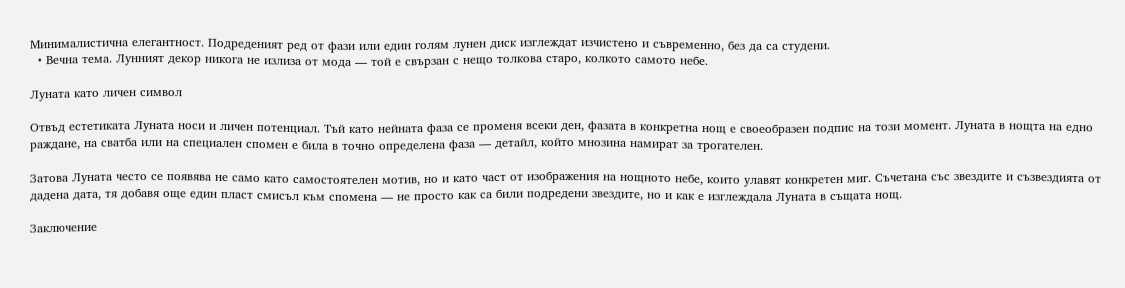Минималистична елегантност. Подреденият ред от фази или един голям лунен диск изглеждат изчистено и съвременно, без да са студени.
  • Вечна тема. Лунният декор никога не излиза от мода — той е свързан с нещо толкова старо, колкото самото небе.

Луната като личен символ

Отвъд естетиката Луната носи и личен потенциал. Тъй като нейната фаза се променя всеки ден, фазата в конкретна нощ е своеобразен подпис на този момент. Луната в нощта на едно раждане, на сватба или на специален спомен е била в точно определена фаза — детайл, който мнозина намират за трогателен.

Затова Луната често се появява не само като самостоятелен мотив, но и като част от изображения на нощното небе, които улавят конкретен миг. Съчетана със звездите и съзвездията от дадена дата, тя добавя още един пласт смисъл към спомена — не просто как са били подредени звездите, но и как е изглеждала Луната в същата нощ.

Заключение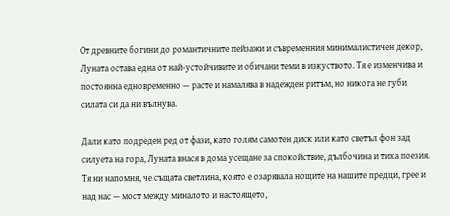От древните богини до романтичните пейзажи и съвременния минималистичен декор, Луната остава една от най-устойчивите и обичани теми в изкуството. Тя е изменчива и постоянна едновременно — расте и намалява в надежден ритъм, но никога не губи силата си да ни вълнува.

Дали като подреден ред от фази, като голям самотен диск или като светъл фон зад силуета на гора, Луната внася в дома усещане за спокойствие, дълбочина и тиха поезия. Тя ни напомня, че същата светлина, която е озарявала нощите на нашите предци, грее и над нас — мост между миналото и настоящето,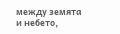между земята и небето,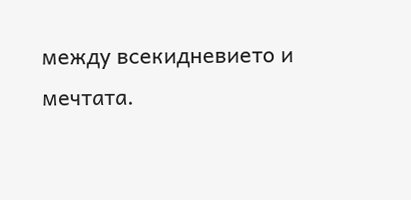между всекидневието и мечтата.